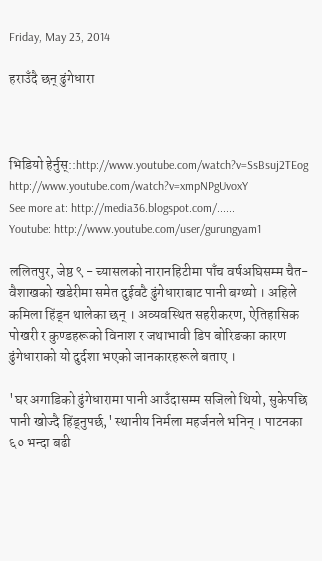Friday, May 23, 2014

हराउँदै छन् ढुंगेधारा



भिडियो हेर्नुस्::http://www.youtube.com/watch?v=SsBsuj2TEog
http://www.youtube.com/watch?v=xmpNPgUvoxY
See more at: http://media36.blogspot.com/......
Youtube: http://www.youtube.com/user/gurungyam1

ललितपुर, जेष्ठ ९ - च्यासलको नारानहिटीमा पाँच वर्षअघिसम्म चैत-वैशाखको खडेरीमा समेत दुईवटै ढुंगेधाराबाट पानी बग्थ्यो । अहिले कमिला हिंड्न थालेका छन् । अव्यवस्थित सहरीकरण, ऐतिहासिक पोखरी र कुण्डहरूको विनाश र जथाभावी डिप बोरिङका कारण ढुंगेधाराको यो दुर्दशा भएको जानकारहरूले बताए ।

'घर अगाडिको ढुंगेधारामा पानी आउँदासम्म सजिलो थियो, सुकेपछि पानी खोज्दै हिंड्नुपर्छ,' स्थानीय निर्मला महर्जनले भनिन् । पाटनका ६० भन्दा बढी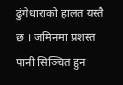ढुंगेधाराको हालत यस्तै छ । जमिनमा प्रशस्त पानी सिञ्चित हुन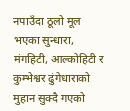नपाउँदा ठूलो मूल भएका सुन्धारा, मंगहिटी, आल्कोहिटी र कुम्भेश्वर ढुंगेधाराको मुहान सुक्दै गएको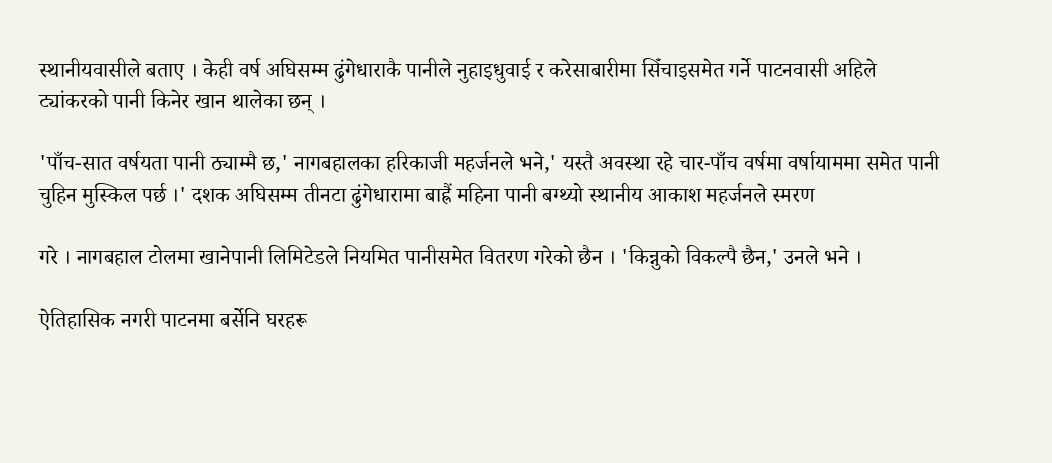स्थानीयवासीले बताए । केही वर्ष अघिसम्म ढुंगेधाराकै पानीले नुहाइधुवाई र करेसाबारीमा सिँचाइसमेत गर्ने पाटनवासी अहिले ट्यांकरको पानी किनेर खान थालेका छन् ।

'पाँच-सात वर्षयता पानी ठ्याम्मै छ,' नागबहालका हरिकाजी महर्जनले भने,' यस्तै अवस्था रहे चार-पाँच वर्षमा वर्षायाममा समेत पानी चुहिन मुस्किल पर्छ ।' दशक अघिसम्म तीनटा ढुंगेधारामा बाह्रैं महिना पानी बग्थ्यो स्थानीय आकाश महर्जनले स्मरण

गरे । नागबहाल टोलमा खानेपानी लिमिटेडले नियमित पानीसमेत वितरण गरेको छैन । 'किन्नुको विकल्पै छैन,' उनले भने ।

ऐतिहासिक नगरी पाटनमा बर्सेनि घरहरू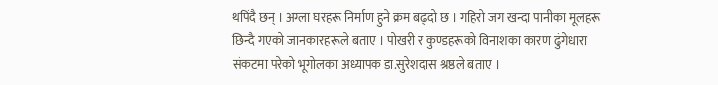थपिंदै छन् । अग्ला घरहरू निर्माण हुने क्रम बढ्दो छ । गहिरो जग खन्दा पानीका मूलहरू छिन्दै गएको जानकारहरूले बताए । पोखरी र कुण्डहरूको विनाशका कारण ढुंगेधारा संकटमा परेको भूगोलका अध्यापक डा.सुरेशदास श्रष्ठले बताए ।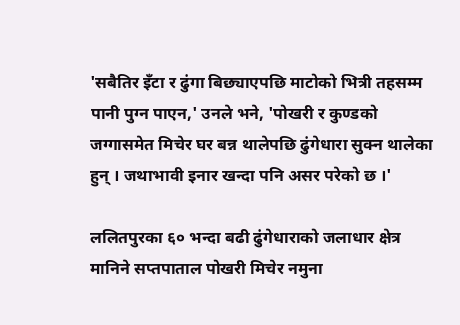'सबैतिर इँटा र ढुंगा बिछ्याएपछि माटोको भित्री तहसम्म पानी पुग्न पाएन,' उनले भने, 'पोखरी र कुण्डको जग्गासमेत मिचेर घर बन्न थालेपछि ढुंगेधारा सुक्न थालेका हुन् । जथाभावी इनार खन्दा पनि असर परेको छ ।'

ललितपुरका ६० भन्दा बढी ढुंगेधाराको जलाधार क्षेत्र मानिने सप्तपाताल पोखरी मिचेर नमुना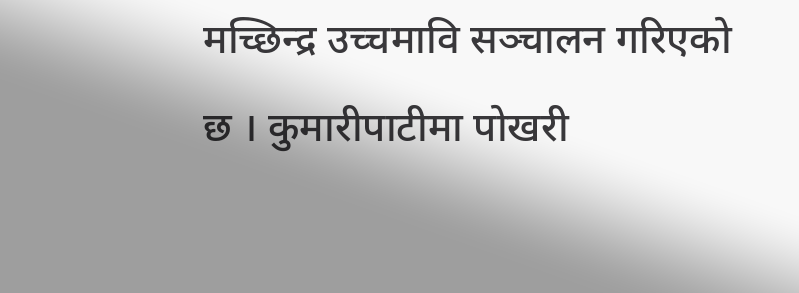मच्छिन्द्र उच्चमावि सञ्चालन गरिएको छ । कुमारीपाटीमा पोखरी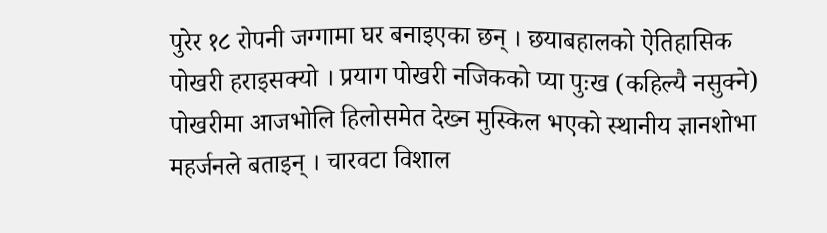पुरेर १८ रोपनी जग्गामा घर बनाइएका छन् । छयाबहालको ऐतिहासिक पोखरी हराइसक्यो । प्रयाग पोखरी नजिकको प्या पुःख (कहिल्यै नसुक्ने) पोखरीमा आजभोलि हिलोसमेत देख्न मुस्किल भएको स्थानीय ज्ञानशोभा महर्जनले बताइन् । चारवटा विशाल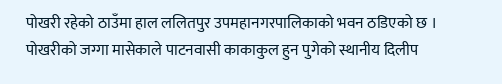पोखरी रहेको ठाउँमा हाल ललितपुर उपमहानगरपालिकाको भवन ठडिएको छ । पोखरीको जग्गा मासेकाले पाटनवासी काकाकुल हुन पुगेको स्थानीय दिलीप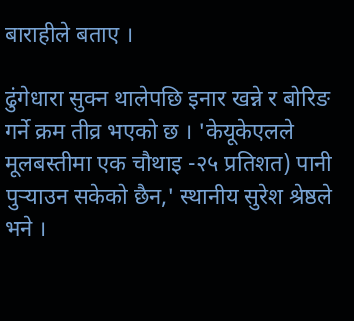बाराहीले बताए ।

ढुंगेधारा सुक्न थालेपछि इनार खन्ने र बोरिङ गर्ने क्रम तीव्र भएको छ । 'केयूकेएलले मूलबस्तीमा एक चौथाइ -२५ प्रतिशत) पानी पुर्‍याउन सकेको छैन,' स्थानीय सुरेश श्रेष्ठले भने ।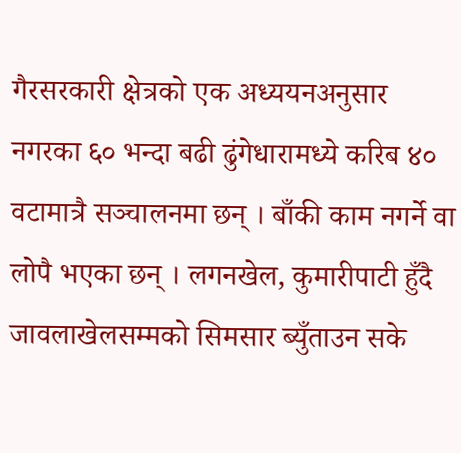गैरसरकारी क्षेत्रको एक अध्ययनअनुसार नगरका ६० भन्दा बढी ढुंगेधारामध्ये करिब ४० वटामात्रै सञ्चालनमा छन् । बाँकी काम नगर्ने वा लोपै भएका छन् । लगनखेल, कुमारीपाटी हुँदै जावलाखेलसम्मको सिमसार ब्युँताउन सके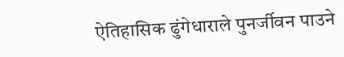ऐतिहासिक ढुंगेधाराले पुनर्जीवन पाउने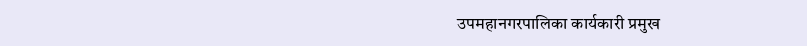उपमहानगरपालिका कार्यकारी प्रमुख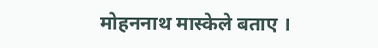मोहननाथ मास्केले बताए ।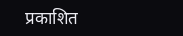प्रकाशित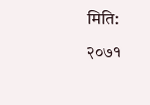मिति: २०७१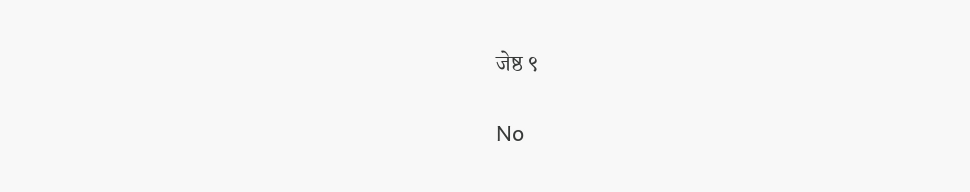जेष्ठ ९

No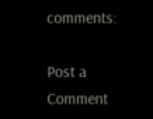comments:

Post a Comment